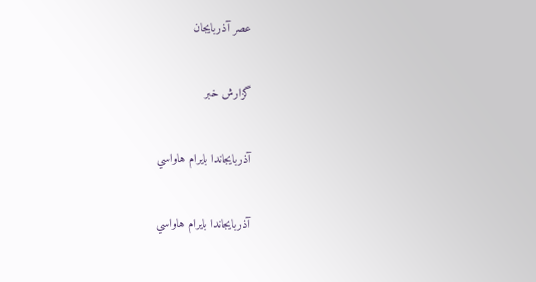عصر آذربایجان

گزارش خبر

آذربايجاندا بايرام هاواسي

آذربايجاندا بايرام هاواسي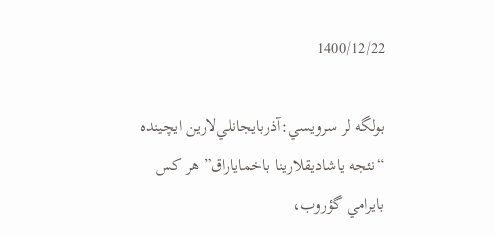1400/12/22

بولگه لر سرويسي:آذربايجانلي‌لارين ايچينده “نئجه ياشاديقلارينا باخماياراق” هر کس بايرامي گؤروب،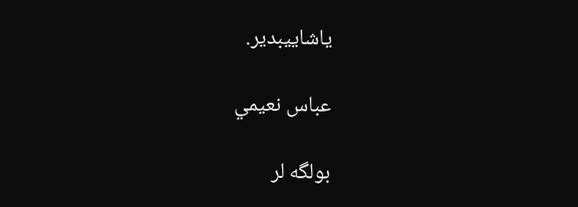ياشاييبدير.

عباس نعيمي

بولگه لر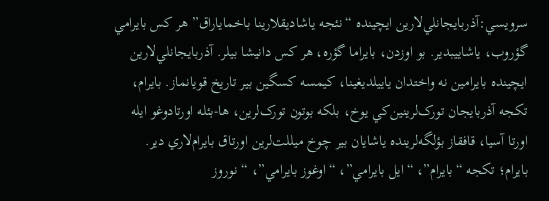سرويسي:آذربايجانلي‌لارين ايچينده “نئجه ياشاديقلارينا باخماياراق” هر کس بايرامي گؤروب، ياشاييبدير. بو اوزدن، بايراما گؤره، هر کس دانيشا بيلر. آذربايجانلي‌لارين ايچينده بايرامين نه واختدان ياييلديغينا، کيمسه کسگين بير تاريخ قويانماز. بايرام، تکجه آذربايجان تورک‌لرينين‌کي يوخ، بلکه بوتون تورک‌لرين، ها-بئله اورتادوغو ايله اورتا آسيا، قافقاز بؤلگه‌لرينده ياشايان بير چوخ ميللت‌لرين اورتاق بايرام‌لاري دير. بايرام؛ تکجه “بايرام”، “ايل بايرامي”، “اوغوز بايرامي”، “نوروز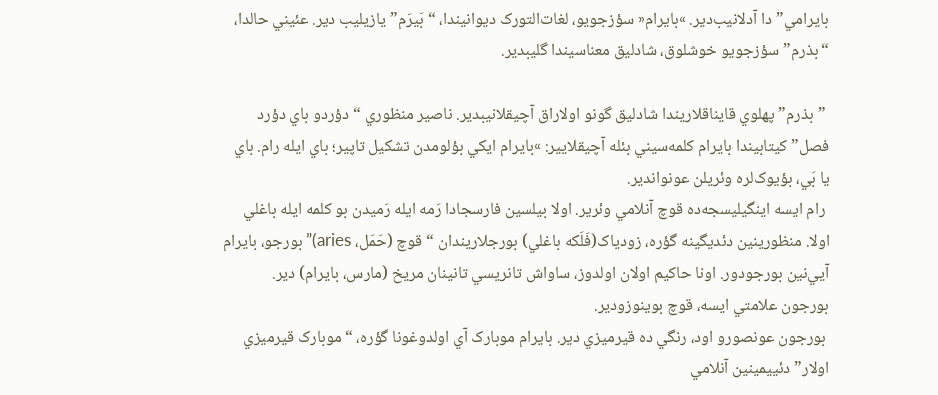بايرامي” دا آدلانيب‌دير. »بايرام« سؤزجويو، لغات‌التورک ديوانيندا، “بَيرَم” يازيليب دير. عئيني حالدا، “بذرم” سؤزجويو خوشلوق، شادليق معناسيندا گليبدير.

 ” بذرم” پهلوي قايناقلاريندا شادليق گونو اولاراق آچيقلانيبدير. ناصير منظوري “دؤردو باي دؤرد فصل” کيتابيندا بايرام کلمه‌سيني بئله آچيقلايير: »بايرام ايکي بؤلومدن تشکيل تاپير؛ باي ايله رام. باي يا بَي، بؤيوک‌لره وئريلن عونواندير.
 رام ايسه اينگيليسجه‌ده قوچ آنلامي وئرير. اولا بيلسين فارسجادا رَمه ايله رَميدن بو کلمه ايله باغلي اولا. منظورينين دئديگينه گؤره، زودياک(فَلَکه باغلي) بورجلاريندان “قوچ (حَمَل، aries)” بورجو، بايرام آيي‌نين بورجودور. اونا حاکيم اولان اولدوز، ساواش تانريسي تانينان مريخ (مارس، بايرام) دير. بورجون علامتي ايسه، قوچ بوينوزودير.
 بورجون عونصورو اود، رنگي ده قيرميزي دير. بايرام موبارک آي اولدوغونا گؤره، “موبارک قيرميزي اولار” دئييمينين آنلامي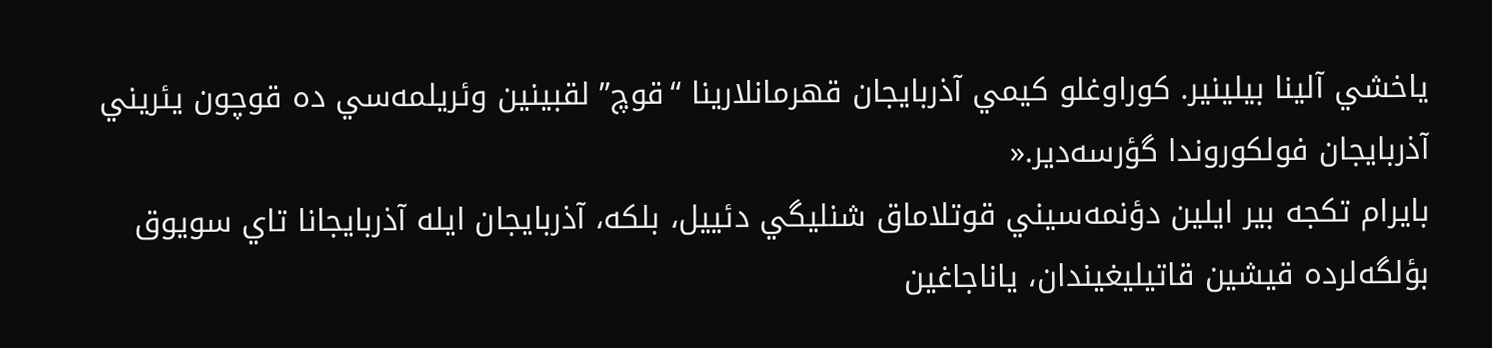ياخشي آلينا بيلينير. کوراوغلو کيمي آذربايجان قهرمانلارينا “قوچ” لقبينين وئريلمه‌سي ده قوچون يئريني آذربايجان فولکوروندا گؤرسه‌دير.«
بايرام تکجه بير ايلين دؤنمه‌سيني قوتلاماق شنليگي دئييل، بلکه، آذربايجان ايله آذربايجانا تاي سويوق بؤلگه‌لرده قيشين قاتيليغيندان، ياناجاغين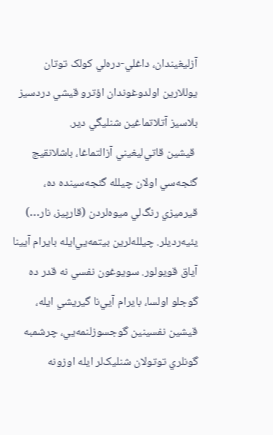آزليغيندان، داغلي-دره‌لي کولک توتان يوللارين اولدوغوندان اؤترو قيشي دردسيز بلاسيز آتلاتماغين شنليگي دير.
 قيشين قاتي‌ليغيني آزالتماغا، باشلانقيج گئجه‌سي اولان چيلله گئجه‌سينده ده، قيرميزي رنگ‌لي ميوه‌لردن (قارپيز، نار…) يئيه‌رديلر. چيلله‌لرين بيتمه‌يي‌ايله بايرام آيينا آياق قويولور. سويوغون نفسي نه قدر ده گوجلو اولسا، بايرام آيي‌نا گيريشي ايله، قيشين نفسينين گوجسوزلنمه‌يي، چرشمبه‌ گونلري توتولان شنليک‌لر ايله اوزونه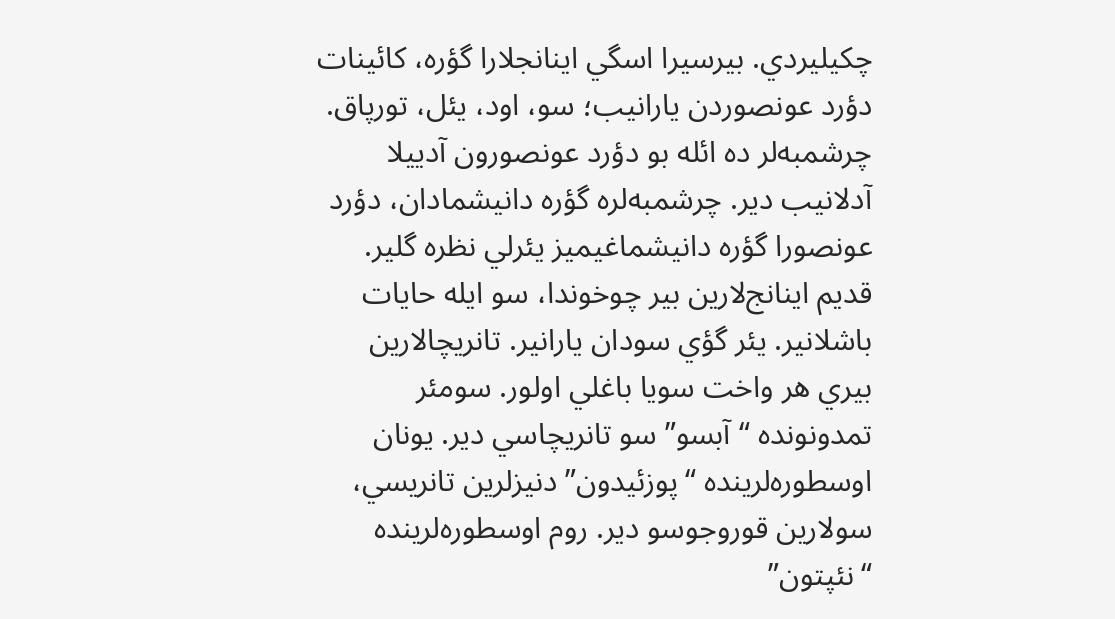چکيليردي. بيرسيرا اسگي اينانجلارا گؤره، کائينات دؤرد عونصوردن يارانيب؛ سو، اود، يئل، تورپاق. چرشمبه‌لر ده ائله بو دؤرد عونصورون آدييلا آدلانيب دير. چرشمبه‌لره گؤره دانيشمادان، دؤرد عونصورا گؤره دانيشماغيميز يئرلي نظره گلير.
قديم اينانج‌لارين بير چوخوندا، سو ايله حايات باشلانير. يئر گؤي سودان يارانير. تانريچالارين بيري هر واخت سويا باغلي اولور. سومئر تمدونونده “آبسو” سو تانريچاسي دير. يونان اوسطوره‌لرينده “پوزئيدون” دنيزلرين تانريسي، سولارين قوروجوسو دير. روم اوسطوره‌لرينده “نئپتون”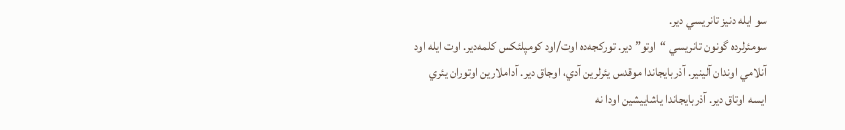سو ايله دنيز تانريسي دير.
سومئرلرده گونون تانريسي “اوتو” دير. تورکجه‌ده اوت/اود کومپلئکس کلمه‌دير. اوت ايله اود آنلامي اوندان آلينير. آذربايجاندا موقدس يئرلرين آدي، اوجاق دير. آداملارين اوتوران يئري ايسه اوتاق دير. آذربايجاندا ياشاييشين اودا نه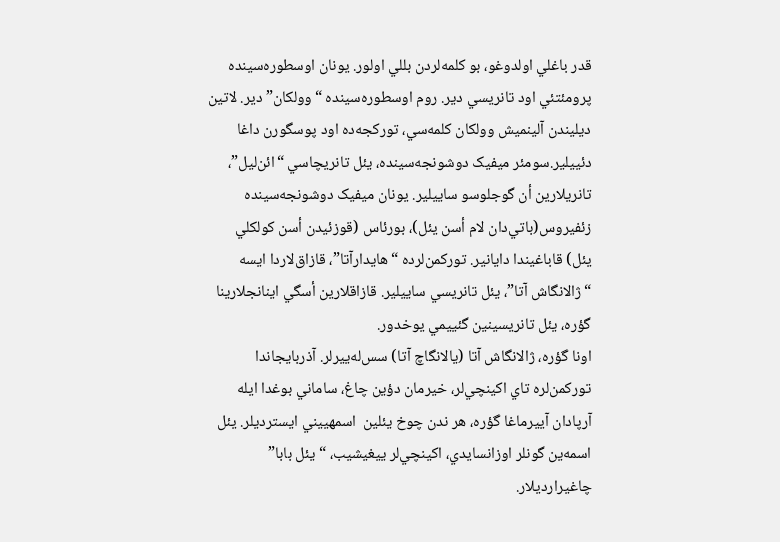قدر باغلي اولدوغو، بو کلمه‌لردن بللي اولور. يونان اوسطوره‌سينده پرومئتئي اود تانريسي دير. روم اوسطوره‌سينده “وولکان” دير. لاتين ديليندن آلينميش وولکان کلمه‌سي، تورکجه‌ده اود پوسگورن داغا دئييلير.سومئر ميفيک دوشونجه‌سينده، يئل تانريچاسي “ائن‌ليل”، تانريلارين أن گوجلوسو ساييلير. يونان ميفيک دوشونجه‌سينده زئفيروس(باتي‌دان لام أسن يئل)، بورئاس (قوزئيدن أسن کولکلي يئل) قاباغيندا دايانير. تورکمن‌لرده “هايدارآتا”، قازاق‌لاردا ايسه “ژالانگاش آتا”، يئل تانريسي ساييلير. قازاقلارين أسگي اينانجلارينا گؤره، يئل تانريسينين گئييمي يوخدور.
اونا گؤره، ژالانگاش آتا (يالانگاچ آتا) سس‌له‌ييرلر. آذربايجاندا تورکمن‌لره تاي اکينچي‌لر، خيرمان دؤين چاغ، ساماني بوغدا ايله آرپادان آييرماغا گؤره، هر ندن چوخ يئلين  اسمهييني ايسترديلر. يئل  اسمه‌ين گونلر اوزانسايدي، اکينچي‌لر ييغيشيب، “يئل بابا” چاغيرارديلار.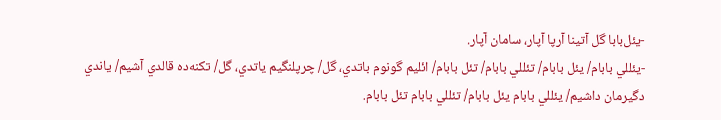-يئل‌بابا گل آتينا آرپا آپار، سامان آپار.
-يئللي بابام/ يئل بابام/ تئللي بابام/ تئل بابام/ ائليم گونوم باتدي، گل/ چرپلنگيم ياتدي، گل/ تکنه‌ده قالدي آشيم/ ياندي دگيرمان داشيم/ يئللي بابام يئل بابام/ تئللي بابام تئل بابام.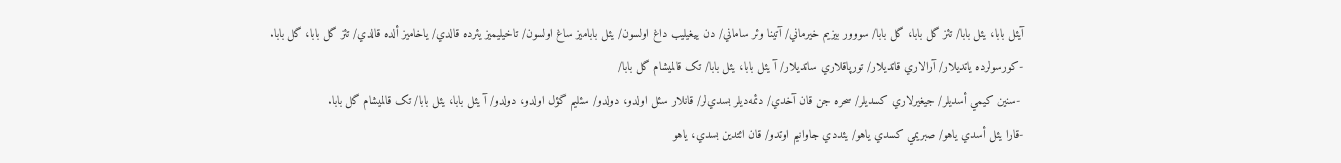آيئل بابا، يئل بابا/ تئز گل بابا، گل بابا/ سووور بيزيم خيرماني/ آتينا وئر ساماني/ دن ييغيليب داغ اولسون/ يئل باباميز ساغ اولسون/ تاخيليميز يئرده قالدي/ ياخاميز ألده قالدي/ تئز گل بابا، گل بابا.
-کورسولرده ياتديلار/ آرالاري قاتديلار/ تورپاقلاري ساتديلار/ آ يئل بابا، يئل بابا/ تک قالميشام گل بابا/
 -سنين کيمي أسديلر/ جيغيرلاري کسديلر/ سحره جن قان آخدي/ دئمه‌ديلر بسدي‌لر/ قانلار سئل اولدو، دولدو/ سئليم گؤل اولدو، دولدو/ آ يئل بابا، يئل بابا/ تک قالميشام گل بابا.
-قارا يئل أسدي ياهو/ صبريمي کسدي ياهو/ يئددي جاوانيم اوتدو/ قان ائتدين بسدي، ياهو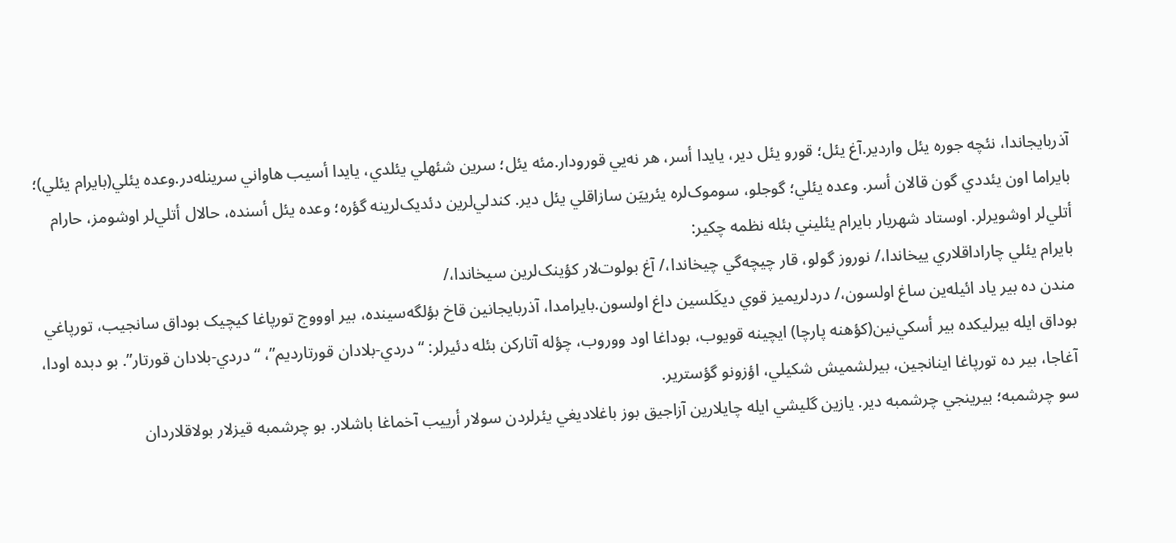آذربايجاندا، نئچه جوره يئل واردير.آغ يئل؛ قورو يئل دير، يايدا أسر، هر نه‌يي قورودار.مئه يئل؛ سرين شئهلي يئلدي، يايدا أسيب هاواني سرينله‌در.وعده يئلي(بايرام يئلي)؛ بايراما اون يئددي گون قالان أسر. وعده يئلي؛ گوجلو، سوموک‌لره يئرييَن سازاقلي يئل دير. کندلي‌لرين دئديک‌لرينه گؤره؛ وعده يئل أسنده، حالال أتلي‌لر اوشومز، حارام أتلي‌لر اوشويرلر. اوستاد شهريار بايرام يئليني بئله نظمه چکير:
بايرام يئلي چاراداقلاري ييخاندا،/ نوروز گولو، قار چيچه‌گي چيخاندا،/ آغ بولوت‌لار کؤينک‌لرين سيخاندا،/
مندن ده بير ياد ائيله‌ين ساغ اولسون،/ دردلريميز قوي ديکَلسين داغ اولسون.بايرامدا، آذربايجانين قاخ بؤلگه‌سينده، بير اوووج تورپاغا کيچيک بوداق سانجيب، تورپاغي بوداق ايله بيرليکده بير أسکي‌نين(کؤهنه پارچا) ايچينه قويوب، بوداغا اود ووروب، چؤله آتارکن بئله دئيرلر: “دردي-بلادان قورتارديم”، “دردي-بلادان قورتار”. بو دبده اودا، آغاجا، بير ده تورپاغا اينانجين، بيرلشميش شکيلي، اؤزونو گؤسترير.
سو چرشمبه‌؛ بيرينجي چرشمبه دير. يازين گليشي ايله چايلارين آزاجيق بوز باغلاديغي يئرلردن سولار أرييب آخماغا باشلار. بو چرشمبه قيزلار بولاقلاردان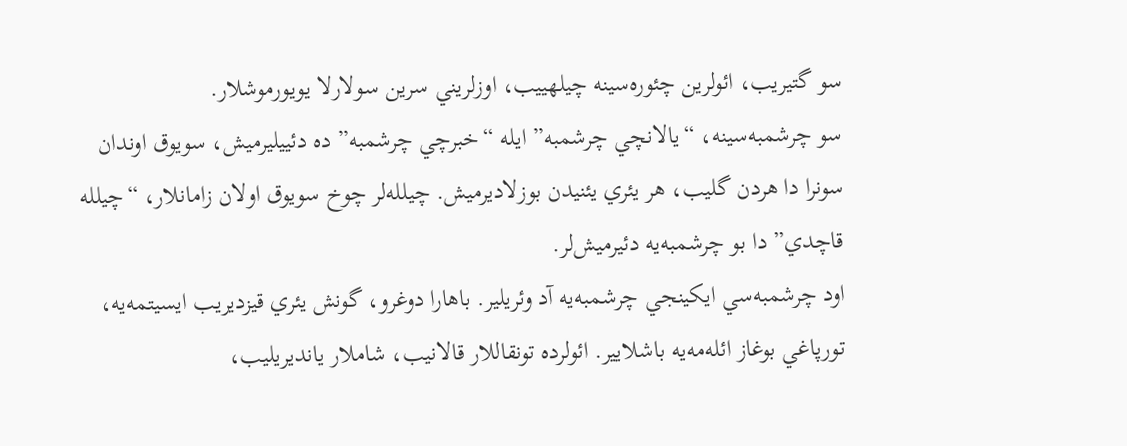سو گتيريب، ائولرين چئوره‌سينه چيلهييب، اوزلريني سرين سولارلا يويورموشلار.
سو چرشمبه‌سينه، “يالانچي چرشمبه” ايله “خبرچي چرشمبه” ده دئييليرميش، سويوق اوندان سونرا دا هردن گليب، هر يئري يئنيدن بوزلاديرميش. چيلله‌لر چوخ سويوق اولان زامانلار، “چيلله قاچدي” دا بو چرشمبه‌يه دئيرميش‌لر.
اود چرشمبه‌سي ايکينجي چرشمبه‌يه آد وئريلير. باهارا دوغرو، گونش يئري قيزديريب ايسيتمه‌يه، تورپاغي بوغاز ائله‌مه‌يه باشلايير. ائولرده تونقاللار قالانيب، شاملار يانديريليب،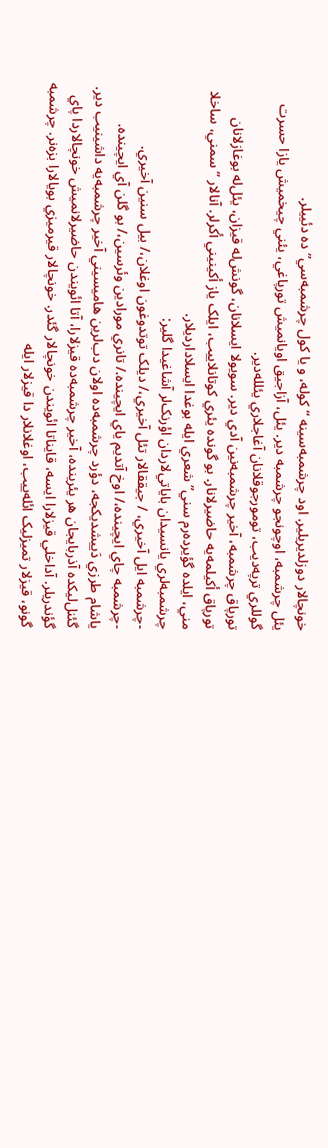خونچالار دوزلديريلير. اود چرشمبه‌سينه “کوله، و يا کول چرشمبه‌سي” ده دئييلر.
يئل چرشمبه‌، اوچونجو چرشمبه دير. يئل، آزاجيق اويانميش تورپاغي، يئني چيخميش يازا حسرت گوللري ترپه‌ديب، تومورجوقلانان آغاجلاري يئلله‌دير.
تورپاق چرشمبه، آخير چرشمبه‌نين آدي دير. سويولا ايسلانان، گونش‌له قيزان، يئل‌له بوغازلانان تورپاق أکيلمه‌يه حاضيرلانار. بو گونده يئري کوتانلاييب، ايلک ياز أکينيني أکرلر. آنالار ” سمني، ساخلا مني، ايلده گؤيرده‌رم سني” شعري ايله بوغدا ايسلادارديلار.
چرشمبه‌لري يانسيدان باياتي‌لاردان اؤرنک‌لر آشاغيدا گلير:
-چرشمبه ايل آخيري، / جيققالار تئل آخيري،/ ديلک توتدوغون اوغلان،/ بيل سنين آخيري.
-چرشمبه چاي ايچينده،/ اوخ آتديم ياي ايچينده./ تانري مورادين وئرسين،/ بو گلن آي ايچينده.
ياشام طرزي دَييشديکجه، دؤرد چرشمبه‌ده اولان دب‌لرين هاميسيني آخير چرشمبه‌يه داشينيب دير.
گئنل‌ليکده آذربايجان هر يئرينده، آخير چرشمبه‌ده قيزلارا، آتا ائويندن حاضيرلانميش خونچالاردا پاي گؤندريلر. آداخلي قيزلارا ايسه، قايناتا ائويندن خونچالار گئدر. خونچالار قيرميزي بويالارا بزه‌نر. چرشمبه گونو، قيزلار تميزليک ائله‌ييب، اوغلانلار دا قيزلار ايله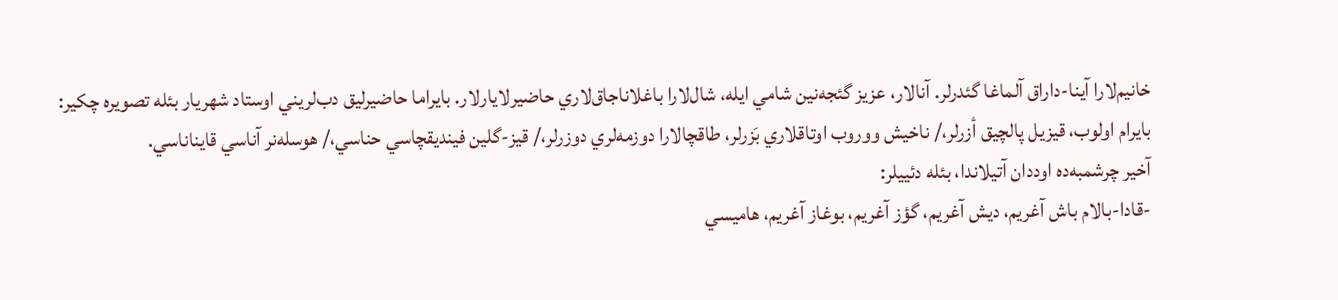خانيم‌لارا آينا-داراق آلماغا گئدرلر. آنالار، عزيز گئجه‌نين شامي ايله، شال‌لارا باغلاناجاق‌لاري حاضيرلايارلار. بايراما حاضيرليق دب‌لريني اوستاد شهريار بئله تصويره چکير:
بايرام اولوب، قيزيل پالچيق أزرلر،/ ناخيش ووروب اوتاقلاري بَزرلر، طاقچالارا دوزمه‌لري دوزرلر،/ قيز-گلين فينديقچاسي حناسي،/ هوسله‌نر آناسي قايناناسي.
آخير چرشمبه‌ده اوددان آتيلاندا، بئله دئييلر:
-قادا-بالام باش آغريم، ديش آغريم، گؤز آغريم، بوغاز آغريم، هاميسي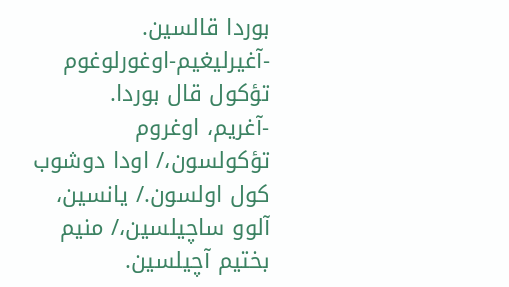بوردا قالسين.
-آغيرليغيم-اوغورلوغوم تؤکول قال بوردا.
-آغريم، اوغروم تؤکولسون،/ اودا دوشوب کول اولسون./ يانسين، آلوو ساچيلسين،/ منيم بختيم آچيلسين.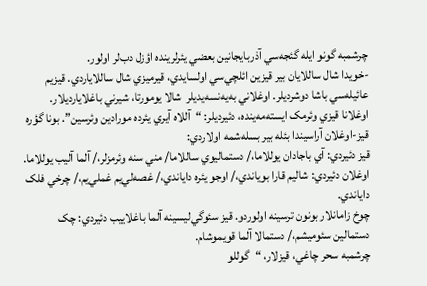چرشمبه گونو ايله گئجه‌سي آذربايجانين بعضي يئرلرينده اؤزل دب‌لر اولور.
-خويدا شال ساللايان بير قيزين ائلچي‌سي اولسايدي، قيرميزي شال ساللاياردي. قيزيم عائيله‌سي باشا دوشرديلر. اوغلاني به‌يه‌نسه‌يديلر  شالا يومورتا، شيرني باغلايارديلار. اوغلانا قيزي وئرمک ايسته‌مه‌ينده، دئيرديلر: “آللاه آيري يئرده مورادين وئرسين”. بونا گؤره قيز-اوغلان آراسيندا بئله بير بسله‌شمه‌ اولاردي:
قيز دئيردي: آي باجادان يوللاما،/ دستماليوي ساللاما/ مني سنه وئرمزلر،/ آلما آليب يوللاما.
اوغلان دئيردي: شاليم قارا بوياندي،/ اوجو يئره داياندي،/ غصه‌لي‌يم غملي‌يم،/ چرخي فلک داياندي.
چوخ زامانلار بونون ترسينه اولوردو. قيز سئوگي‌ليسينه آلما باغلاييب دئيردي: چک دستمالين سئوميشم،/ دستمالا آلما قويموشام.
چرشمبه سحر چاغي، قيزلار، “گوللو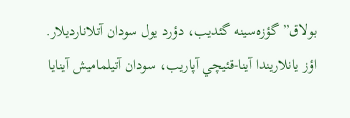بولاق” گؤزه‌سينه گئديب، دؤرد يول سودان آتلانارديلار. اؤز يانلاريندا آينا-قئيچي آپاريب، سودان آتيلماميش آينايا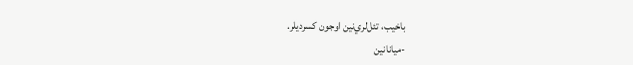باخيب، تئل‌لري‌نين اوجون کسرديلر.
-ميانانين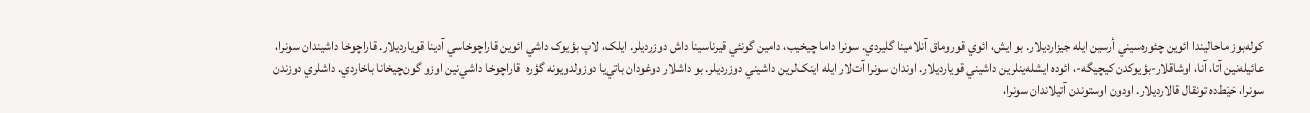کوله‌بوز ماحاليندا ائوين چئوره‌سيني أرسين ايله جيزارديلار. بو ايش، ائوي قوروماق آنلامينا گليردي. سونرا داما چيخيب، دامين گونئي قيرناسينا داش دوزرديلر. ايلک، لاپ بؤيوک داشي ائوين قاراچوخاسي آدينا قويارديلار. قاراچوخا داشيندان سونرا، عائيله‌نين آتا، آنا، اوشاقلار-بؤيوکدن کيچيگه-، ائوده ايشله‌ينلرين داشيني قويارديلار. اوندان سونرا آت‌لار ايله اينک‌لرين داشيني دوزرديلر. بو داشلار دوغودان باتي‌يا دوزولدويونه گؤره  قاراچوخا داشي‌نين اوزو گون‌چيخانا باخاردي. داشلري دوزندن سونرا، حَيَط‌ده تونقال قالارديلار. اودون اوستوندن آتيلاندان سونرا،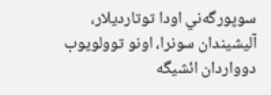سوپورگه‌ني اودا توتارديلار، آليشيندان سونرا، اونو توولويوب دوواردان ائشيگه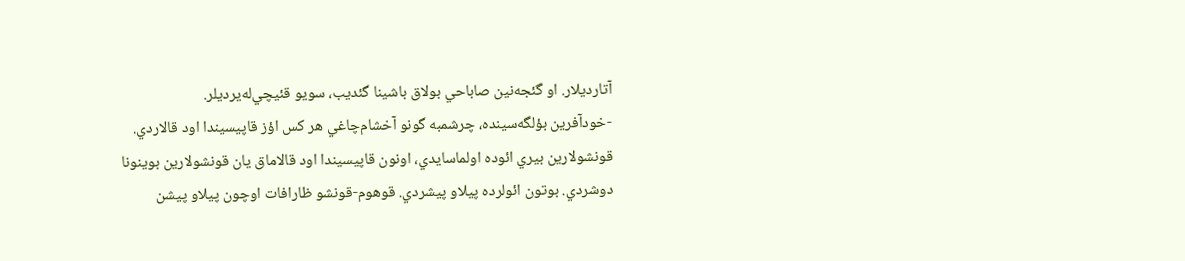آتارديلار. او گئجه‌نين صاباحي بولاق باشينا گئديب، سويو قئيچي‌له‌يرديلر.
-خودآفرين بؤلگه‌سينده، چرشمبه گونو آخشام‌چاغي هر کس اؤز قاپيسيندا اود قالاردي. قونشولارين بيري ائوده اولماسايدي، اونون قاپيسيندا اود قالاماق يان قونشولارين بوينونا دوشردي. بوتون ائولرده پيلاو پيشردي. قوهوم-قونشو ظارافات اوچون پيلاو پيشن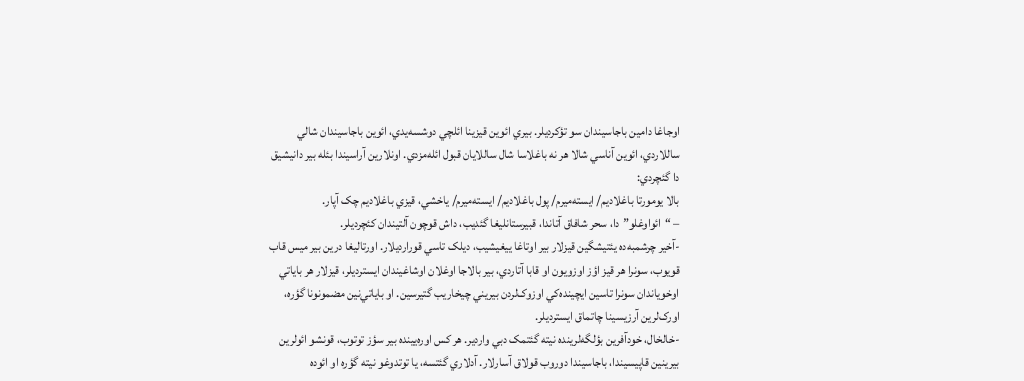اوجاغا دامين باجاسيندان سو تؤکرديلر. بيري ائوين قيزينا ائلچي دوشسه‌يدي، ائوين باجاسيندان شالي ساللاردي، ائوين آناسي شالا هر نه باغلاسا شال ساللايان قبول ائله‌مزدي. اونلارين آراسيندا بئله بير دانيشيق دا گئچردي:
بالا يومورتا باغلاديم/ ايسته‌ميرم/ پول باغلاديم/ ايسته‌ميرم/ ياخشي، قيزي باغلاديم چک آپار.
– “ائواوغلو”دا، سحر شافاق آتاندا، قبيرستانليغا گئديب، داش قوچون آلتيندان کئچرديلر.
-آخير چرشمبه‌ده يئتيشگين قيزلار بير اوتاغا ييغيشيب، ديلک تاسي قورارديلار. اورتاليغا درين بير ميس قاب قويوب، سونرا هر قيز اؤز اوزويون او قابا آتاردي، بير بالاجا اوغلان اوشاغيندان ايسترديلر، قيزلار هر باياتي اوخوياندان سونرا تاسين ايچينده‌کي اوزوک‌لردن بيريني چيخاريب گتيرسين. او باياتي‌نين مضمونونا گؤره، اورک‌لرين آرزيسينا چاتماق ايسترديلر.
-خالخال، خودآفرين بؤلگه‌لرينده نيته گئتمک دبي واردير. هر کس اوره‌يينده بير سؤز توتوب، قونشو ائولرين بيرينين قاپيسيندا، باجاسيندا دوروب قولاق آسارلار. آدلاري گئتسه، يا توتدوغو نيته گؤره او ائوده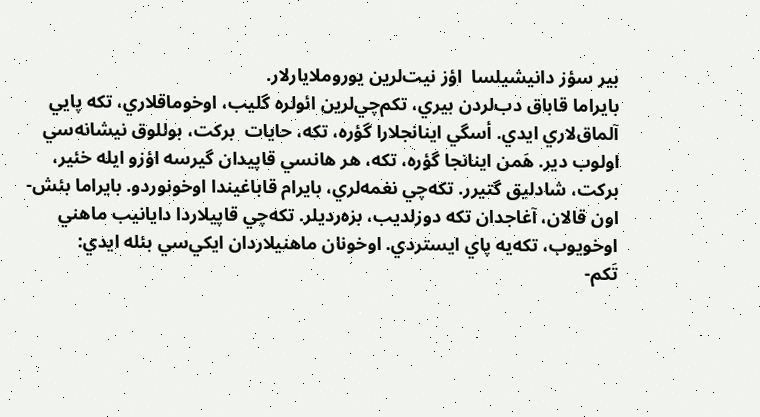بير سؤز دانيشيلسا  اؤز نيت‌لرين يوروملايارلار.
بايراما قاباق دب‌لردن بيري، تکم‌چي‌لرين ائولره گليب، اوخوماقلاري، تکه پايي آلماق‌لاري ايدي. أسگي اينانجلارا گؤره، تکه، حايات  برکت، بوللوق نيشانه‌سي اولوب دير. هَمن اينانجا گؤره، تکه، هر هانسي قاپيدان گيرسه اؤزو ايله خئير، برکت، شادليق گتيرر. تکه‌چي نغمه‌لري، بايرام قاباغيندا اوخونوردو. بايراما بئش-اون قالان، آغاجدان تکه دوزلديب، بزه‌رديلر. تکه‌چي قاپيلاردا دايانيب ماهني اوخويوب، تکه‌يه پاي ايستردي. اوخونان ماهنيلاردان ايکي‌سي بئله ايدي:
تَکم-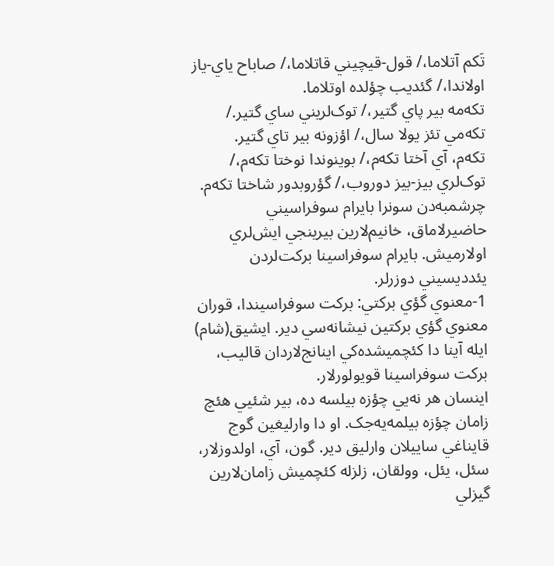تَکم آتلاما،/ قول-قيچيني قاتلاما،/ صاباح ياي-ياز اولاندا،/ گئديب چؤلده اوتلاما.
تکه‌مه بير پاي گتير،/ توک‌لريني ساي گتير./ تکه‌مي تئز يولا سال،/ اؤزونه بير تاي گتير.
تکه‌م، آي آختا تکه‌م،/ بوينوندا نوختا تکه‌م،/ توک‌لري بيز-بيز دوروب،/ گؤروبدور شاختا تکه‌م.
چرشمبه‌دن سونرا بايرام سوفراسيني حاضيرلاماق، خانيم‌لارين بيرينجي ايش‌لري اولارميش. بايرام سوفراسينا برکت‌لردن يئدد‌يسيني دوزرلر.
1-معنوي گؤي برکتي: برکت سوفراسيندا، قوران معنوي گؤي برکتين نيشانه‌سي دير. ايشيق‌(شام) ايله آينا دا کئچميشده‌کي اينانج‌لاردان قاليب، برکت سوفراسينا قويولورلار.
اينسان هر نه‌يي چؤزه بيلسه ده، بير شئيي هئچ زامان چؤزه بيلمه‌يه‌جک. او دا وارليغين گوج قايناغي ساييلان وارليق دير. گون، آي، اولدوزلار، سئل، يئل، وولقان، زلزله کئچميش زامان‌لارين گيزلي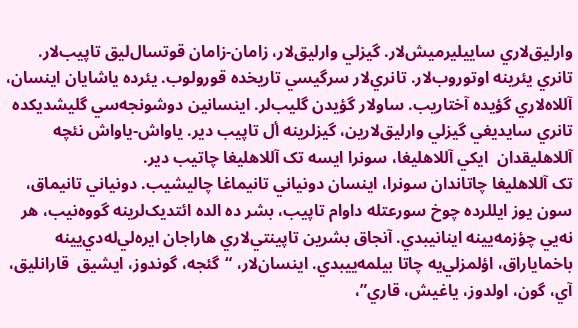وارليق‌لاري ساييليرميش‌لار. گيزلي وارليق‌لار، زامان-زامان قوتسال‌ليق تاپيب‌لار. تانري يئرينه اوتوروب‌لار. تانري‌لار سرگيسي تاريخده قورولوب. يئرده ياشايان اينسان، آللاه‌لاري گؤيده آختاريب. ساو‌لار گؤيدن گليب‌لر. اينسانين دوشونجه‌سي گليشديکده تانري سايديغي گيزلي وارليق‌لارين، گيزلرينه أل تاپيب دير‌. ياواش-ياواش نئچه آللاهليقدان  ايکي آللاهليغا، سونرا ايسه تک آللاهليغا چاتيب دير.
تک آللاهليغا چاتاندان سونرا، اينسان دونياني تانيماغا چاليشيب. دونياني تانيماق، سون يوز ايللرده چوخ سورعتله داوام تاپيب، بشر ده الده ائتديک‌لرينه گووه‌نيب، هر نه‌يي چؤزمه‌يينه اينانيبدي. آنجاق بشرين تاپينتي‌لاري هاراجان ايره‌لي‌له‌دي‌يينه باخماياراق، اؤلمزلي‌يه چاتا بيلمه‌ييبدي. اينسان‌لار، “گئجه، گوندوز، ايشيق  قارانليق، آي، گون، اولدوز، ياغيش، قاري”،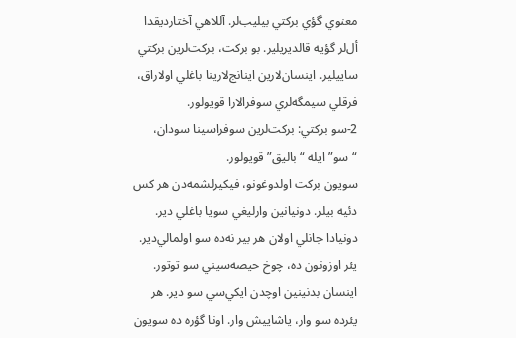معنوي گؤي برکتي بيليب‌لر. آللاهي آختارديقدا أل‌لر گؤيه قالديريلير. بو برکت، برکت‌لرين برکتي ساييلير. اينسان‌لارين اينانج‌لارينا باغلي اولاراق، فرقلي سيمگه‌لري سوفرالارا قويولور.
2-سو برکتي: برکت‌لرين سوفراسينا سودان، “سو” ايله “باليق” قويولور.
سويون برکت اولدوغونو، فيکيرلشمه‌دن هر کس دئيه بيلر. دونيانين وارليغي سويا باغلي دير. دونيادا جانلي اولان هر بير نه‌ده سو اولمالي‌دير. يئر اوزونون ده، چوخ حيصه‌سيني سو توتور. اينسان بدنينين اوچدن ايکي‌سي سو دير. هر يئرده سو وار، ياشاييش وار. اونا گؤره ده سويون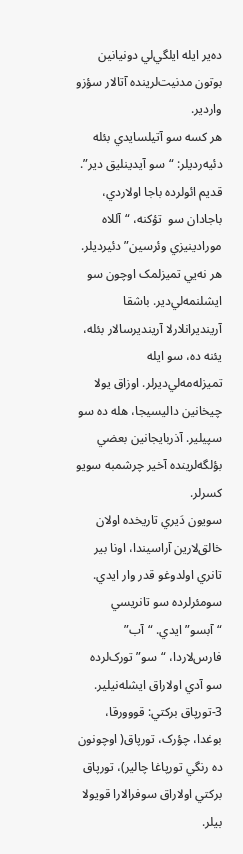ده‌ير ايله ايلگي‌لي دونيانين بوتون مدنيت‌لرينده آتالار سؤزو واردير.
هر کسه سو آتيلسايدي بئله دئيه‌رديلر: “سو آيدينليق دير”. قديم ائولرده باجا اولاردي، باجادان سو  تؤکنه، “آللاه مورادينيزي وئرسين‌” دئيرديلر. هر نه‌يي تميزلمک اوچون سو ايشلنمه‌لي‌دير. باشقا آرينديرانلارلا آرينديرسالار بئله، يئنه ده، سو ايله تميزله‌مه‌لي‌ديرلر. اوزاق يولا چيخانين داليسيجا، هله ده سو سپيلير. آذربايجانين بعضي بؤلگه‌لرينده آخير چرشمبه سويو کسرلر.
سويون دَيري تاريخده اولان خالق‌لارين آراسيندا، اونا بير تانري اولدوغو قدر وار ايدي. سومئرلرده سو تانريسي “آبسو” ايدي. “آب” فارس‌لاردا، “سو” تورک‌لرده سو آدي اولاراق ايشله‌نيلير.
3-تورپاق برکتي: قووورقا، بوغدا، چؤرک، تورپاق( اوچونون ده رنگي تورپاغا چالير)، تورپاق برکتي اولاراق سوفرالارا قويولا بيلر.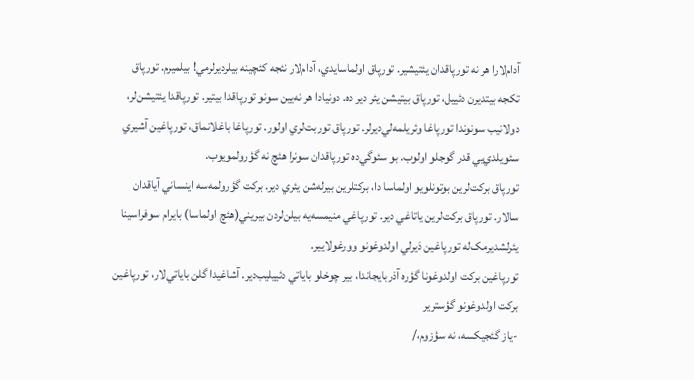آدام‌لارا هر نه تورپاقدان يئتيشير. تورپاق اولماسايدي، آدام‌لار نئجه کئچينه‌ بيلرديرلرمي! بيلميرم. تورپاق تکجه بيتديرن دئييل، تورپاق بيتيشن يئر دير ده. دونيادا هر نه‌يين سونو تورپاقدا بيتير. تورپاقدا يئتيشن‌لر، دولانيب سونوندا تورپاغا وئريلمه‌لي‌ديرلر. تورپاق توربت‌لري اولور. تورپاغا باغلانماق، تورپاغين آشيري سئويلدي‌يي قدر گوجلو اولوب. بو سئوگي‌ده تورپاقدان سونرا هئچ نه گؤرولمويوب.
تورپاق برکت‌لرين بوتونلويو اولماسا دا، برکتلرين بيرله‌شن يئري دير. برکت گؤرولمه‌سه اينساني آياقدان سالار. تورپاق برکت‌لرين ياتاغي دير. تورپاغي منيمسه‌يه بيلن‌لردن بيريني(هئچ اولماسا) بايرام سوفراسينا يئرلشديرمک‌له تورپاغين دَيرلي اولدوغونو وورغولايير.
تورپاغين برکت اولدوغونا گؤره آذربايجاندا، بير چوخلو باياتي دئييليب‌دير. آشاغيدا گلن باياتي‌لار، تورپاغين برکت اولدوغونو گؤسترير
-ياز گئجيکسه، نه سؤزوم،/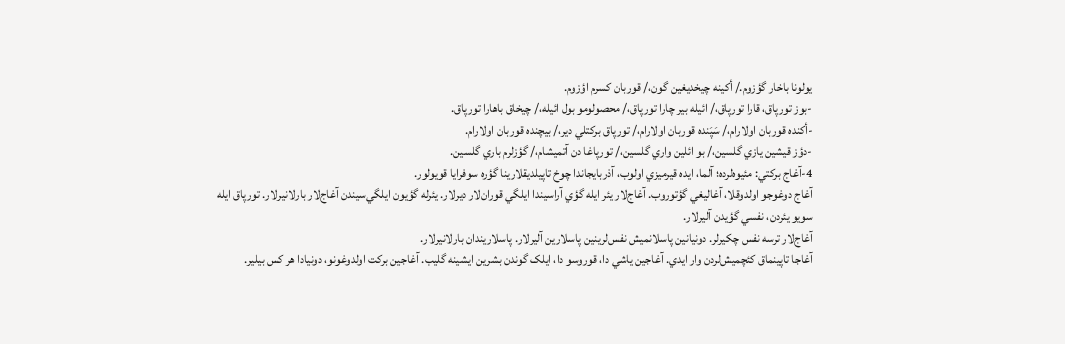يولونا باخار گؤزوم./ أکينه چيخديغين گون،/ قوربان کسرم اؤزوم.
-بوز تورپاق، قارا تورپاق،/ ائيله بير چارا تورپاق،/ محصولومو بول ائيله،/ چيخاق باهارا تورپاق.
-أکنده قوربان اولارام،/ سَپَنده قوربان اولارام،/ تورپاق برکتلي دير،/ بيچنده قوربان اولارام.
-دؤز قيشين يازي گلسين،/ بو ائلين واري گلسين،/ تورپاغا دن آتميشام،/ گؤزلرم باري گلسين.
4-آغاج برکتي: مئيوه‌لرده؛ آلما، ايده قيرميزي اولوب، آذربايجاندا چوخ تاپيلديقلارينا گؤره سوفرايا قويولور.
آغاج دوغوجو اولدوقلا، آغاليغي گؤتوروب. آغاج‌لار يئر ايله گؤي آراسيندا ايلگي قوران‌لار ديرلار. يئرله گؤيون ايلگي‌سيندن آغاج‌لار بارلانيرلار. تورپاق‌ ايله سويو يئردن، نفسي گؤيدن آليرلار.
آغاج‌لار ترسه نفس چکيرلر. دونيانين پاسلانميش نفس‌لرينين پاسلارين آليرلار. پاسلاريندان بارلانيرلار.
آغاجا تاپينماق کئچميش‌لردن وار ايدي. آغاجين ياشي دا، قوروسو دا، ايلک گوندن بشرين ايشينه گليب. آغاجين برکت اولدوغونو، دونيادا هر کس بيلير.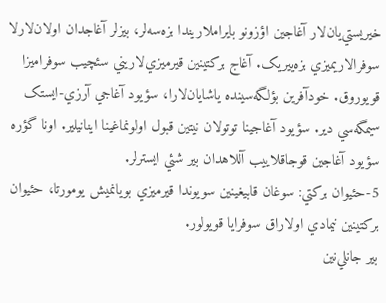خيريستي‌يان‌لار آغاجين اؤزونو بايراملاريندا بزه‌سه‌لر، بيزلر آغاجدان اولان‌لارلا سوفرالاريميزي بزه‌ييريک. آغاج برکتينين قيرميزي‌لاريني سئچيب سوفراميزا قويوروق. خودآفرين بؤلگه‌سينده ياشايان‌لارا، سؤيود آغاجي آرزي-ايستک سيمگه‌سي دير. سؤيود آغاجينا توتولان نيتين قبول اولونماغينا اينانيلير. اونا گؤره سؤيود آغاجين قوجاقلاييب آللاهدان بير شئي ايسترلر.
5-حئيوان برکتي: سوغان قابيغينين سويوندا قيرميزي بويانميش يومورتا، حئيوان برکتينين نيمادي اولاراق سوفرايا قويولور.
بير جانلي‌نين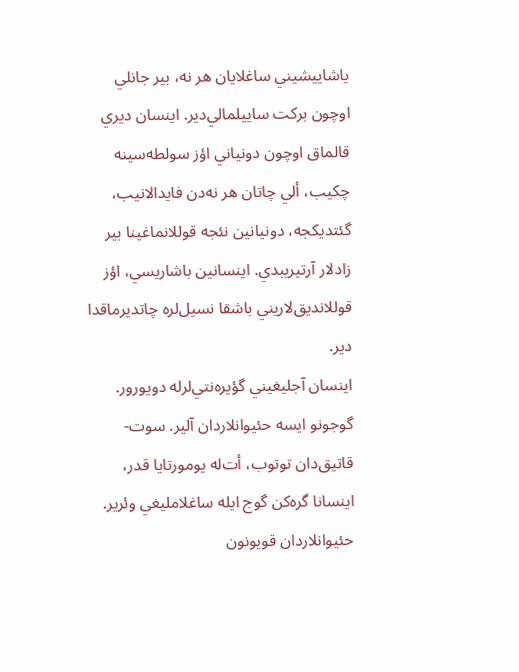ياشاييشيني ساغلايان هر نه، بير جانلي اوچون برکت ساييلمالي‌دير. اينسان ديري قالماق اوچون دونياني اؤز سولطه‌سينه چکيب، ألي چاتان هر نه‌دن فايدالانيب، گئتديکجه، دونيانين نئجه قوللانماغينا بير زادلار آرتيريبدي. اينسانين باشاريسي، اؤز قوللانديق‌لاريني باشقا نسيل‌لره چاتديرماقدا دير.
اينسان آجليغيني گؤيره‌نتي‌لرله دويورور. گوجونو ايسه حئيوانلاردان آلير. سوت-قاتيق‌دان توتوب، أت‌له يومورتايا قدر، اينسانا گره‌کن گوج ايله ساغلامليغي وئرير. حئيوانلاردان قويونون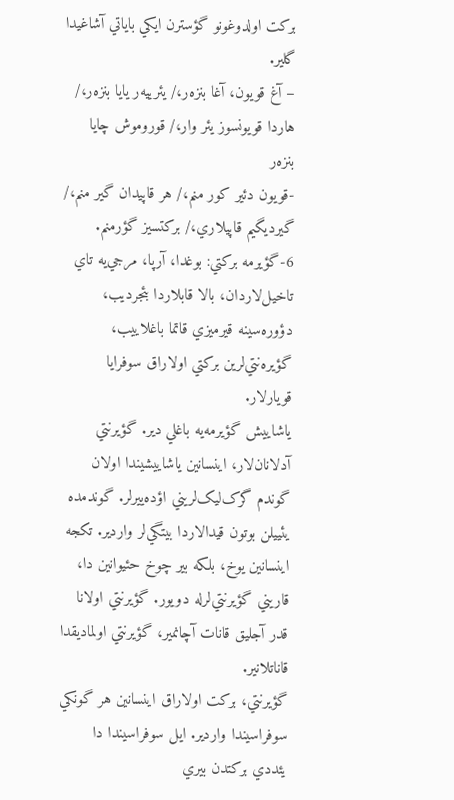برکت اولدوغونو گؤسترن ايکي باياتي آشاغيدا گلير.
– آغ قويون، آغا بنزه‌ر،/ يئرييه‌ر يايا بنزه‌ر،/ هاردا قويونسوز يئر وار،/ قوروموش چايا بنزه‌ر
-قويون دئير کور منم،/ هر قاپيدان گير منم،/ گيرديگيم قاپيلاري،/ برکتسيز گؤرمنم.
6-گؤيرمه برکتي: بوغدا، آرپا، مرجي‌يه تاي تاخيل‌لاردان، بالا قابلاردا بئجرديب، دؤوره‌سينه قيرميزي قاتما باغلاييب، گؤيره‌نتي‌لرين برکتي اولاراق سوفرايا قويارلار.
ياشاييش گؤيرمه‌يه باغلي دير. گؤيرنتي آدلانان‌لار، اينسانين ياشاييشيندا اولان گوندم گرک‌ليک‌لريني اؤده‌ييرلر. گوندمده يئييلن بوتون قيدالاردا بيتگي‌لر واردير. تکجه اينسانين يوخ، بلکه بير چوخ حئيوانين دا، قاريني گؤيرنتي‌لرله دويور. گؤيرنتي اولانا قدر آجليق قانات آچانمير، گؤيرنتي اولماديقدا قاناتلانير.
گؤيرنتي‌، برکت اولاراق اينسانين هر گونکي سوفراسيندا واردير. ايل سوفراسيندا دا يئددي برکتدن بيري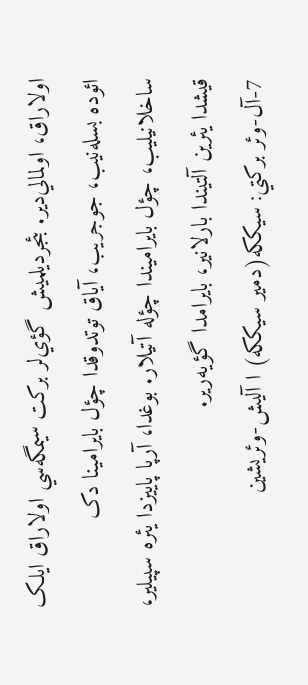اولاراق، اولمالي‌دير. بئجرديلميش گؤي‌لر برکت سيمگه‌سي اولاراق ايلک ائوده بسله‌نيب، جوجريب، آياق توتدوقدا چؤل بايرامينا دک ساخلانيليب، چؤل بايراميندا چؤله آتيلار. بوغدا، آرپا پاييزدا يئره سپيلير، قيشدا يئرين آلتيندا بارلانير، بايرامدا گؤيه‌رير.
7-آل-وئر برکتي: سيککه(دمير سيککه) ا آليش-وئريشين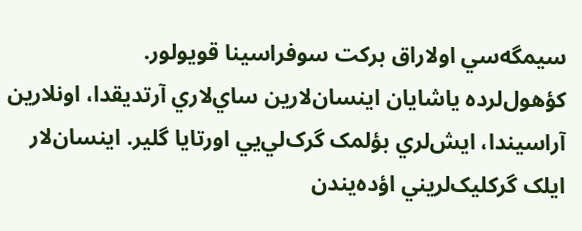سيمگه‌سي اولاراق برکت سوفراسينا قويولور.
کؤهول‌لرده ياشايان اينسان‌لارين ساي‌لاري آرتديقدا، اونلارين آراسيندا، ايش‌لري بؤلمک‌ گرک‌لي‌يي اورتايا گلير. اينسان‌لار ايلک گرکليک‌لريني اؤده‌يندن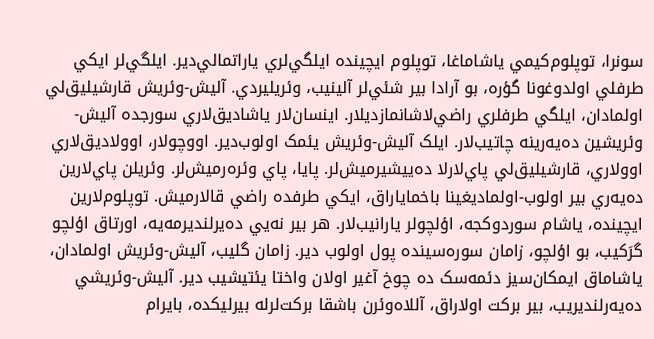سونرا، توپلوم‌کيمي ياشاماغا، توپلوم ايچينده ايلگي‌لري ياراتمالي‌دير. ايلگي‌لر ايکي طرفلي اولدوغونا گؤره، بو آرادا بير شئي‌لر آلينيب، وئريليردي. آليش-وئريش قارشيليق‌لي اولمادان، ايلگي طرفلري راضي‌لاشانمازديلار. اينسان‌لار ياشاديق‌لاري سورجده آليش-وئريشين ده‌يه‌رينه چاتيب‌لار. ايلک آليش-وئريش يئمک اولوب‌دير. اووچولار، اوولاديق‌لاري اوولاري، قارشيليق‌لي پاي‌لارلا ده‌ييشيرميش‌لر. پايا، پاي وئره‌رميش‌لر. وئريلن پاي‌لارين ده‌يه‌ري بير اولوب-اولماديغينا باخماياراق، ايکي طرفده راضي‌ قالارميش. توپلوم‌لارين ايچينده، ياشام سوردوکجه، اؤلچو‌لر يارانيب‌لار. هر بير نه‌يي ده‌يرلنديرمه‌يه، اورتاق اؤلچو گرَکيب، بو اؤلچو، زامان سوره‌سينده پول اولوب دير. زامان گليب، آليش-وئريش اولمادان، ياشاماق ايمکان‌سيز دئمه‌سک ده چوخ آغير اولان واختا يئتيشيب دير. آليش-وئريشي ده‌يه‌رلنديريب، بير برکت اولاراق، آللاه‌وئرن باشقا برکت‌لرله بيرليکده، بايرام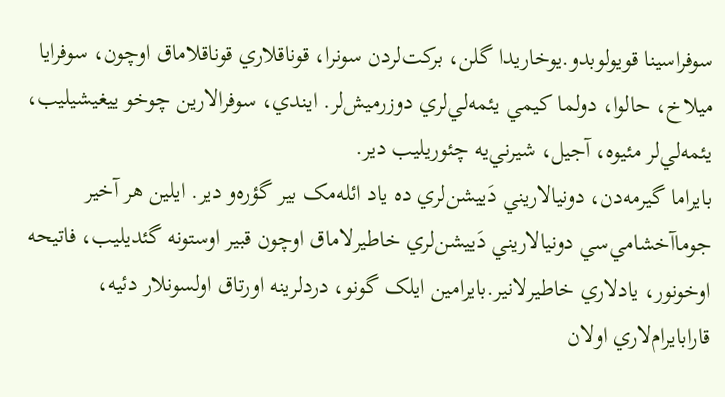سوفراسينا قويولوبدو.يوخاريدا گلن، برکت‌لردن سونرا، قوناقلاري قوناقلاماق اوچون، سوفرايا ميلاخ، حالوا، دولما کيمي يئمه‌لي‌لري دوزرميش‌لر. ايندي، سوفرالارين چوخو ييغيشيليب، يئمه‌لي‌لر مئيوه، آجيل، شيرني‌يه چئوريليب دير.
بايراما گيرمه‌دن، دونيالاريني دَييشن‌لري ده ياد ائله‌مک بير گؤره‌و دير. ايلين هر آخير جوماآخشامي‌سي دونيالاريني دَييشن‌لري خاطيرلاماق اوچون قبير اوستونه گئديليب، فاتيحه اوخونور، يادلاري خاطيرلانير.بايرامين ايلک گونو، دردلرينه اورتاق اولسونلار دئيه، قارابايرام‌لاري اولان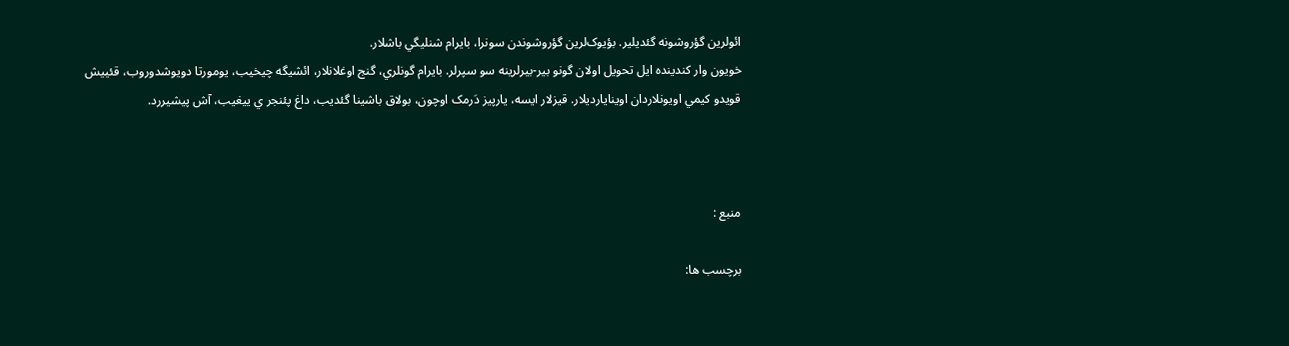ائولرين گؤروشونه گئديلير. بؤيوک‌لرين گؤروشوندن سونرا، بايرام شنليگي باشلار.
خويون وار کندينده ايل تحويل اولان گونو بير-بيرلرينه سو سپرلر. بايرام گونلري، گنج اوغلانلار، ائشيگه چيخيب، يومورتا دويوشدوروب، قئييش قويدو کيمي اويونلاردان اوينايارديلار. قيزلار ايسه، يارپيز دَرمک اوچون، بولاق باشينا گئديب، داغ پئنجر ي ييغيب، آش پيشيررد.



منبع :

برچسب ها: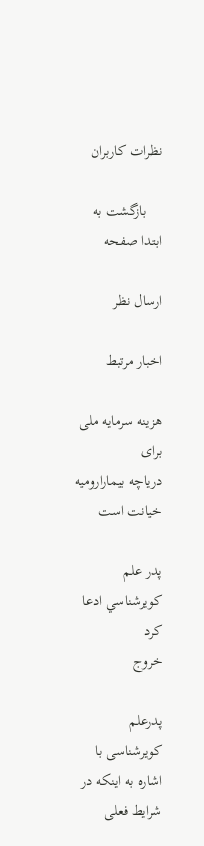نظرات کاربران

    بازگشت به ابتدا صفحه

ارسال نظر

اخبار مرتبط

هزینه سرمایه ملی برای دریاچه ‌بیمارارومیه خیانت است

پدر علم کويرشناسي ادعا كرد
خروج

پدرعلم کویرشناسی با اشاره به اینکه در شرایط فعلی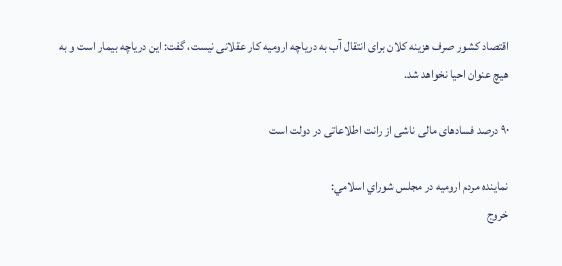اقتصاد کشور صرف هزینه کلان برای انتقال آب به دریاچه ارومیه کار عقلانی نیست، گفت: این دریاچه بیمار است و به هیچ عنوان احیا نخواهد شد.

۹۰ درصد فسادهای مالی ناشی از رانت اطلاعاتی در دولت است

نماينده مردم اروميه در مجلس شوراي اسلامي:
خروج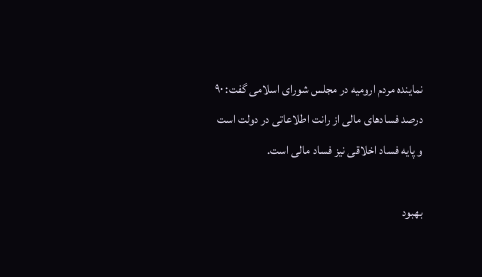نماینده مردم ارومیه در مجلس شورای اسلامی گفت: ۹۰ درصد فسادهای مالی از رانت اطلاعاتی در دولت است و پایه فساد اخلاقی نیز فساد مالی است.

بهبود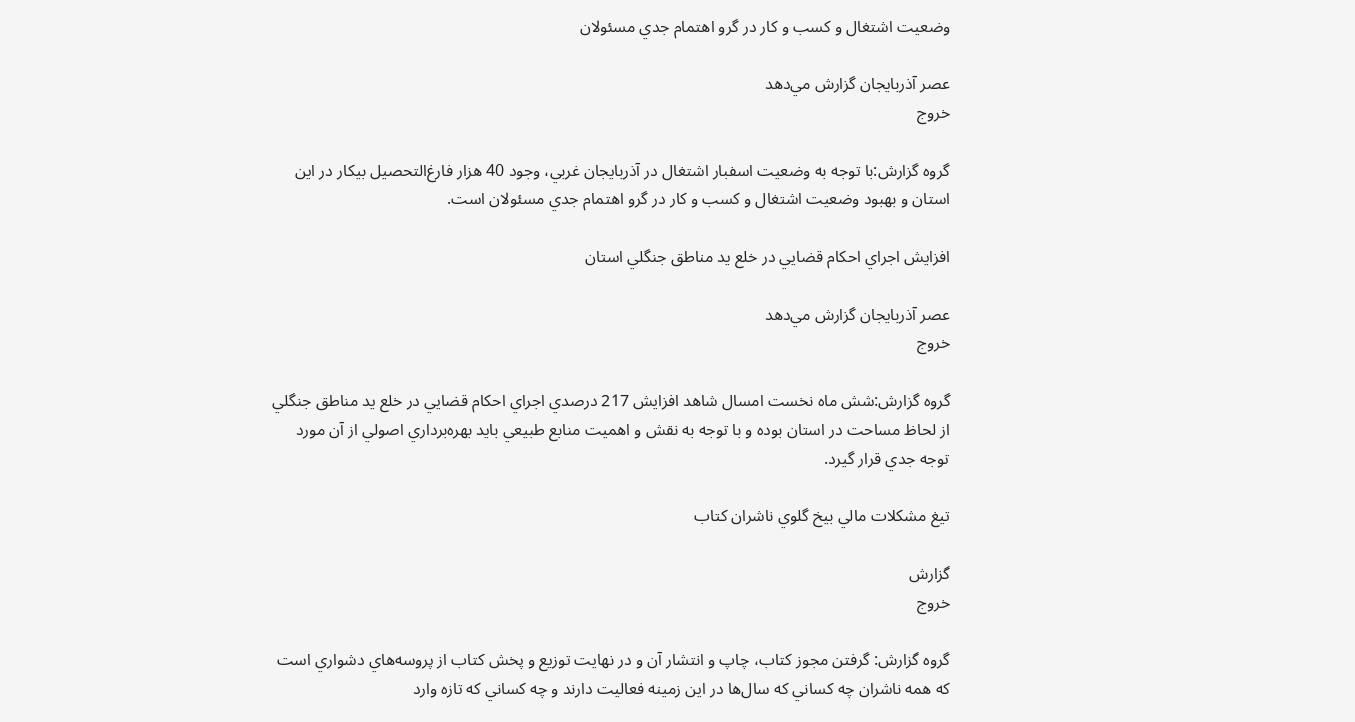وضعيت اشتغال و کسب و کار در گرو اهتمام جدي مسئولان

عصر آذربایجان گزارش مي‌دهد
خروج

گروه گزارش:با توجه به وضعيت اسفبار اشتغال در آذربايجان غربي، وجود 40 هزار فارغ‌التحصيل بيکار در اين استان و بهبود وضعيت اشتغال و کسب و کار در گرو اهتمام جدي مسئولان است.

افزايش اجراي احکام قضايي در خلع يد مناطق جنگلي استان

عصر آذربایجان گزارش مي‌دهد
خروج

گروه گزارش:شش ماه نخست امسال شاهد افزايش 217 درصدي اجراي احکام قضايي در خلع يد مناطق جنگلي از لحاظ مساحت در استان بوده و با توجه به نقش و اهميت منابع طبيعي بايد بهره‌برداري اصولي از آن مورد توجه جدي قرار گيرد.

تيغ مشکلات مالي بيخ‌ گلوي ناشران کتاب

گزارش
خروج

گروه گزارش: گرفتن مجوز کتاب، چاپ و انتشار آن و در ‌‌نهايت توزيع و پخش کتاب از پروسه‌هاي دشواري است که همه ناشران چه کساني که سال‌ها در اين زمينه فعاليت دارند و چه کساني که تازه وارد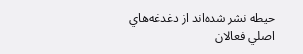حيطه نشر شده‌اند از دغدغه‌هاي اصلي فعالان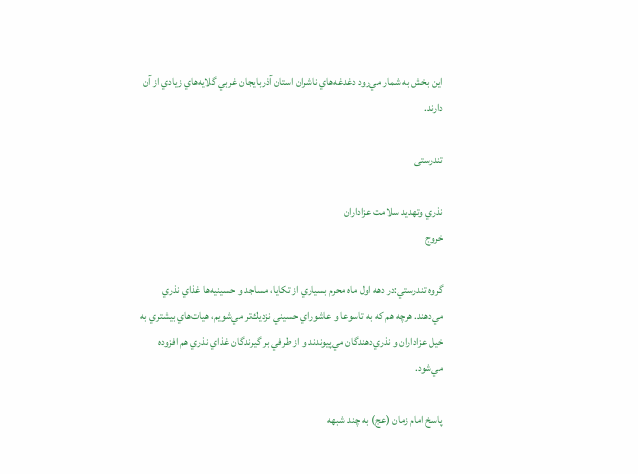اين بخش به شمار مي‌رود دغدغه‌هاي ناشران استان آذربايجان غربي گلايه‌هاي زيادي از آن دارند.

تندرستی

نذري وتهديد سلامت عزاداران
خروج

گروه تندرستي:در دهه اول ماه محرم بسياري از تكايا، مساجد و حسينيه‌ها غذاي نذري مي‌دهند. هرچه هم كه به تاسوعا و عاشوراي حسيني نزديك‌تر مي‌شويم، هيات‌هاي بيشتري به خيل عزاداران و نذري‌دهندگان مي‌پيوندند و از طرفي بر گيرندگان غذاي نذري هم افزوده مي‌شود.

پاسخ امام زمان (عج) به چند شبهه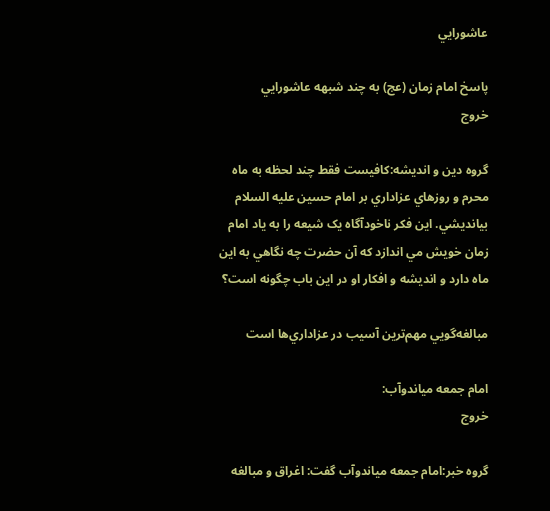عاشورايي

پاسخ امام زمان (عج) به چند شبهه عاشورايي
خروج

گروه دين و انديشه:کافيست فقط چند لحظه به ماه محرم و روزهاي عزاداري بر امام حسين عليه السلام بيانديشي. اين فکر ناخودآگاه يک شيعه را به ياد امام زمان خويش مي اندازد که آن حضرت چه نگاهي به اين ماه دارد و انديشه و افکار او در اين باب چگونه است؟

مبالغه‌گويي مهم‌ترين آسيب در عزاداري‌ها است

امام جمعه مياندوآب:
خروج

گروه خبر:امام جمعه مياندوآب گفت: اغراق و مبالغه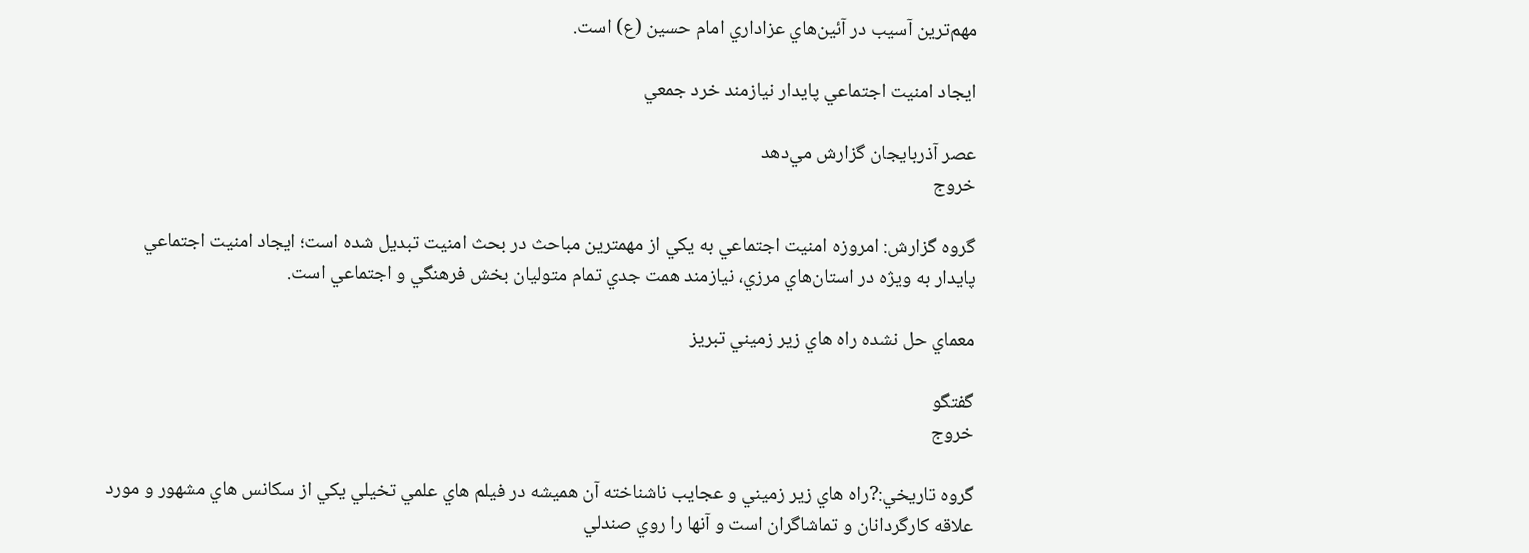مهم‌ترين آسيب در آئين‌‌هاي عزاداري امام حسين (ع) است.

ايجاد امنيت اجتماعي پايدار نيازمند خرد جمعي

عصر آذربايجان گزارش مي‌دهد
خروج

گروه گزارش: امروزه امنيت اجتماعي به يکي از مهمترين مباحث در بحث امنيت تبديل شده است؛ ايجاد امنيت اجتماعي پايدار به ويژه در استان‌هاي مرزي، نيازمند همت جدي تمام متوليان بخش فرهنگي و اجتماعي است.

معماي حل نشده راه هاي زير زميني تبريز

گفتگو
خروج

گروه تاريخي:?راه هاي زير زميني و عجايب ناشناخته آن هميشه در فيلم هاي علمي تخيلي يکي از سکانس هاي مشهور و مورد علاقه کارگردانان و تماشاگران است و آنها را روي صندلي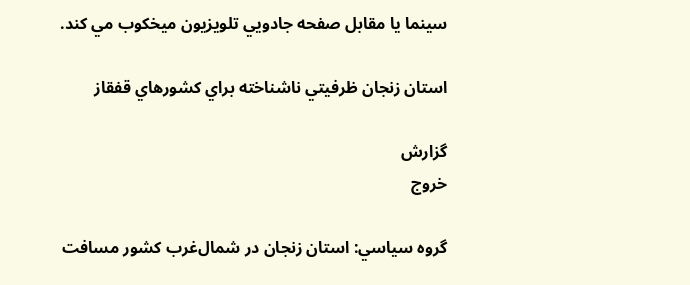سينما يا مقابل صفحه جادويي تلويزيون ميخکوب مي کند.

استان زنجان ظرفيتي ناشناخته براي کشورهاي قفقاز

گزارش
خروج

گروه سياسي: استان زنجان در شمال‌غرب کشور مسافت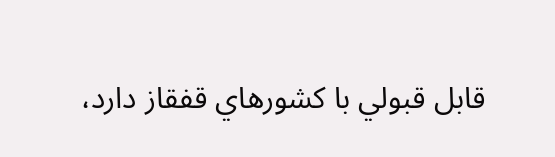قابل قبولي با کشورهاي قفقاز دارد،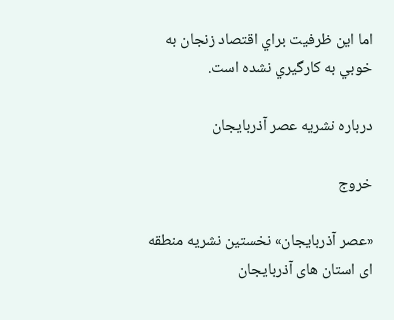اما اين ظرفيت براي اقتصاد زنجان به خوبي به کارگيري نشده است.

درباره نشریه عصر آذربایجان

خروج

«عصر آذربایجان» نخستین نشریه منطقه ای استان های آذربایجان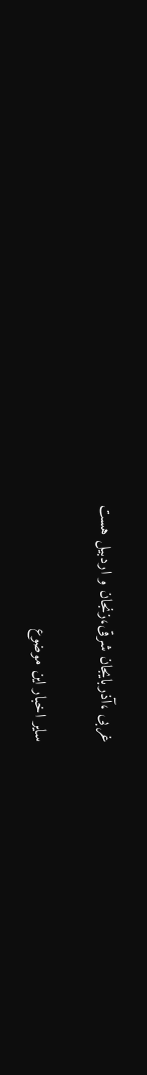غربی ،آذربایجان شرقی،زنجان و اردبیل هست

سایر اخبار این موضوع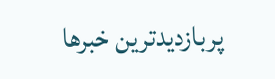پربازدیدترین خبرها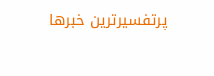پرتفسیرترین خبرها